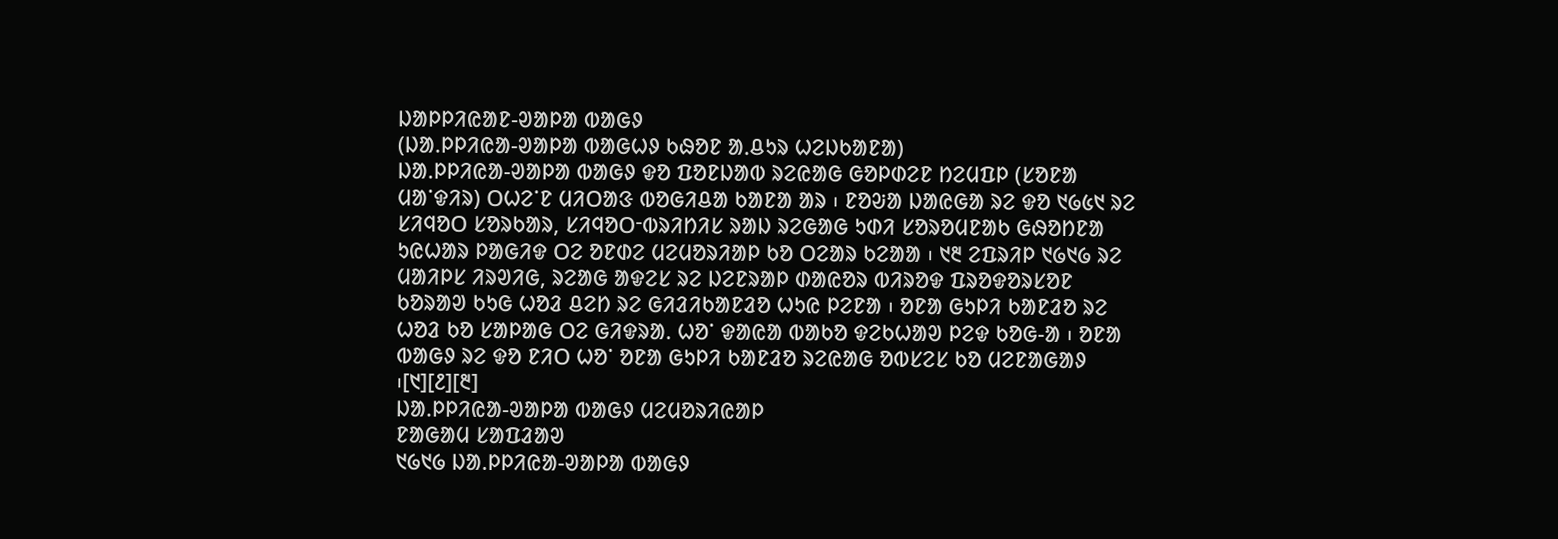ᱡᱟᱞᱞᱤᱭᱟᱱ-ᱣᱟᱞᱟ ᱵᱟᱜᱽ
(ᱡᱟ.ᱞᱞᱤᱭᱟ-ᱣᱟᱞᱟ ᱵᱟᱜᱦᱽ ᱠᱷᱚᱱ ᱟᱹᱪᱩᱨ ᱦᱮᱡᱠᱟᱱᱟ)
ᱡᱟ.ᱞᱞᱤᱭᱟ-ᱣᱟᱞᱟ ᱵᱟᱜᱽ ᱫᱚ ᱯᱚᱱᱡᱟᱵ ᱨᱮᱭᱟᱜ ᱜᱚᱞᱰᱮᱱ ᱴᱮᱢᱯᱞ (ᱥᱚᱱᱟ ᱢᱟᱸᱫᱤᱨ) ᱛᱦᱮᱸᱱ ᱢᱤᱛᱟᱝ ᱵᱚᱜᱤᱪᱟ ᱠᱟᱱᱟ ᱟᱨ ᱾ ᱱᱚᱶᱟ ᱡᱟᱭᱜᱟ ᱨᱮ ᱫᱚ ᱑᱙᱕᱑ ᱨᱮ ᱥᱤᱧᱚᱛ ᱥᱚᱨᱠᱟᱨ, ᱥᱤᱧᱚᱛᱼᱵᱨᱤᱴᱤᱥ ᱨᱟᱡ ᱨᱮᱜᱟᱜ ᱩᱰᱤ ᱥᱚᱨᱚᱢᱱᱟᱠ ᱜᱷᱚᱴᱱᱟ ᱩᱭᱦᱟᱨ ᱞᱟᱜᱤᱫ ᱛᱮ ᱚᱱᱰᱮ ᱢᱮᱢᱚᱨᱤᱟᱞ ᱠᱚ ᱛᱮᱟᱨ ᱠᱮᱟᱟ ᱾ ᱑᱓ ᱮᱯᱨᱤᱞ ᱑᱙᱑᱙ ᱨᱮ ᱢᱟᱤᱞᱥ ᱤᱨᱣᱤᱜ, ᱨᱮᱟᱜ ᱟᱫᱮᱥ ᱨᱮ ᱡᱮᱱᱨᱟᱞ ᱰᱟᱭᱚᱨ ᱵᱤᱨᱚᱫ ᱯᱨᱚᱫᱚᱨᱥᱚᱱ ᱠᱚᱨᱟᱣ ᱠᱩᱜ ᱦᱚᱲ ᱪᱮᱴ ᱨᱮ ᱜᱤᱲᱤᱠᱟᱱᱲᱚ ᱦᱩᱭ ᱞᱮᱱᱟ ᱾ ᱚᱱᱟ ᱜᱩᱞᱤ ᱠᱟᱱᱲᱚ ᱨᱮ ᱦᱚᱲ ᱠᱚ ᱥᱟᱞᱟᱜ ᱛᱮ ᱜᱤᱫᱨᱟ. ᱦᱚᱸ ᱫᱟᱭᱟ ᱵᱟᱠᱚ ᱫᱮᱠᱦᱟᱣ ᱞᱮᱫ ᱠᱚᱜ-ᱟ ᱾ ᱚᱱᱟ ᱵᱟᱜᱽ ᱨᱮ ᱫᱚ ᱱᱤᱛ ᱦᱚᱸ ᱚᱱᱟ ᱜᱩᱞᱤ ᱠᱟᱱᱲᱚ ᱨᱮᱭᱟᱜ ᱚᱵᱥᱮᱥ ᱠᱚ ᱢᱮᱱᱟᱜᱟᱽ ᱾[᱑][᱒][᱓]
ᱡᱟ.ᱞᱞᱤᱭᱟ-ᱣᱟᱞᱟ ᱵᱟᱜᱽ ᱢᱮᱢᱚᱨᱤᱭᱟᱞ
ᱱᱟᱜᱟᱢ ᱥᱟᱯᱲᱟᱣ
᱑᱙᱑᱙ ᱡᱟ.ᱞᱞᱤᱭᱟ-ᱣᱟᱞᱟ ᱵᱟᱜᱽ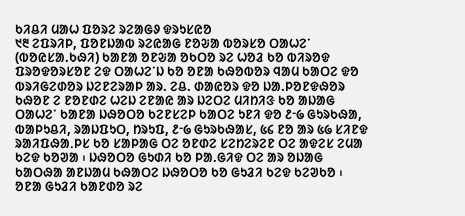ᱠᱤᱪᱤ ᱢᱟᱦ ᱯᱚᱨᱮ ᱨᱮᱟᱜᱽ ᱫᱨᱩᱥᱭᱚ
᱑᱓ ᱮᱯᱨᱤᱞ, ᱯᱚᱱᱡᱟᱵ ᱨᱮᱭᱟᱜ ᱱᱚᱶᱟ ᱵᱚᱨᱥᱚ ᱛᱟᱦᱮᱸ (ᱵᱚᱭᱥᱟ.ᱠᱷᱤ) ᱠᱟᱱᱟ ᱚᱱᱶᱟ ᱚᱠᱛᱚ ᱨᱮ ᱦᱚᱲ ᱠᱚ ᱵᱤᱨᱚᱫ ᱯᱨᱚᱫᱚᱨᱥᱚᱱ ᱮᱫ ᱛᱟᱦᱮᱸᱡ ᱠᱚ ᱚᱱᱟ ᱠᱷᱚᱵᱚᱨ ᱧᱟᱢ ᱠᱟᱛᱮ ᱫᱚ ᱵᱨᱤᱜᱮᱰᱚᱨ ᱡᱮᱱᱮᱨᱟᱞ ᱟᱨ. ᱮᱪ. ᱰᱟᱭᱚᱨ ᱫᱚ ᱡᱟ.ᱞᱚᱱᱫᱷᱚᱨ ᱠᱷᱚᱱ ᱮ ᱱᱚᱱᱰᱮ ᱦᱮᱡ ᱮᱱᱟᱭ ᱟᱨ ᱡᱮᱛᱮ ᱢᱤᱴᱤᱝ ᱠᱚ ᱟᱡᱟᱜ ᱛᱟᱦᱮᱸ ᱠᱟᱱᱟ ᱡᱷᱚᱛᱚ ᱠᱮᱱᱥᱮᱞ ᱠᱟᱛᱮ ᱩᱱᱤ ᱫᱚ ᱒ᱼ᱙ ᱜᱩᱨᱠᱷᱟ, ᱵᱟᱞᱩᱪᱤ, ᱨᱟᱡᱯᱩᱛ, ᱴᱨᱩᱯ, ᱒ᱼ᱙ ᱜᱩᱨᱠᱷᱟᱥ, ᱕᱔ ᱱᱚ ᱟᱨ ᱕᱙ ᱥᱤᱱᱫ ᱨᱟᱤᱯᱷᱟᱹᱞᱥ ᱠᱚ ᱥᱟᱞᱟᱜ ᱛᱮ ᱚᱱᱰᱮ ᱥᱮᱴᱮᱨᱮᱱ ᱛᱮ ᱟᱫᱮᱥ ᱮᱢᱟ ᱠᱮᱫ ᱠᱚᱣᱟ ᱾ ᱡᱷᱚᱛᱚ ᱜᱩᱰᱤ ᱠᱚ ᱞᱟ.ᱜᱤᱫ ᱛᱮ ᱟᱨ ᱚᱡᱟᱜ ᱠᱟᱛᱷᱟ ᱟᱱᱡᱟᱢ ᱠᱷᱟᱛᱮ ᱡᱷᱚᱛᱚ ᱠᱚ ᱜᱩᱲᱤ ᱠᱮᱫ ᱠᱮᱣᱠᱚ ᱾ ᱚᱱᱟ ᱜᱩᱲᱤ ᱠᱟᱱᱰᱚ ᱨᱮ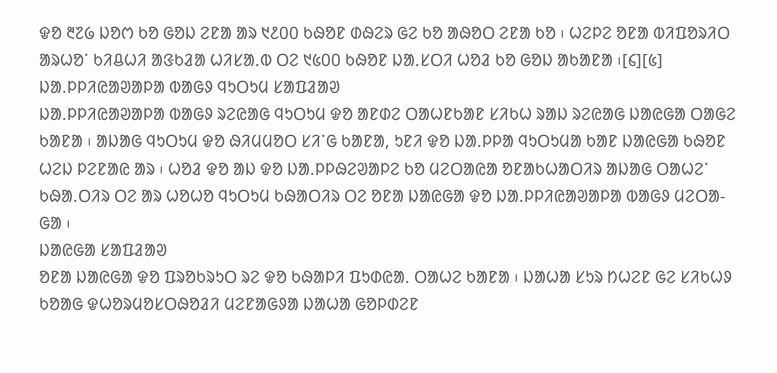ᱫᱚ ᱓᱗᱙ ᱡᱚᱬ ᱠᱚ ᱜᱚᱡ ᱮᱱᱟ ᱟᱨ ᱑᱒᱐᱐ ᱠᱷᱚᱱ ᱰᱷᱮᱨ ᱜᱮ ᱠᱚ ᱟᱷᱚᱛ ᱮᱱᱟ ᱠᱚ ᱾ ᱦᱮᱞᱮ ᱚᱱᱟ ᱵᱤᱯᱚᱨᱤᱛ ᱟᱨᱦᱚᱸ ᱠᱤᱪᱦᱤ ᱟᱝᱠᱲᱟ ᱦᱤᱥᱟᱹᱵ ᱛᱮ ᱑᱕᱐᱐ ᱠᱷᱚᱱ ᱡᱟᱹᱥᱛᱤ ᱦᱚᱲ ᱠᱚ ᱜᱚᱡ ᱟᱠᱟᱱᱟ ᱾[᱔][᱕]
ᱡᱟ.ᱞᱞᱤᱭᱟᱣᱟᱞᱟ ᱵᱟᱜᱽ ᱧᱩᱛᱩᱢ ᱥᱟᱯᱲᱟᱣ
ᱡᱟ.ᱞᱞᱤᱭᱟᱣᱟᱞᱟ ᱵᱟᱜᱽ ᱨᱮᱭᱟᱜ ᱧᱩᱛᱩᱢ ᱫᱚ ᱟᱱᱰᱮ ᱛᱟᱦᱱᱠᱟᱱ ᱥᱤᱠᱦ ᱨᱟᱡ ᱨᱮᱭᱟᱜ ᱡᱟᱭᱜᱟ ᱛᱟᱜᱮ ᱠᱟᱱᱟ ᱾ ᱟᱡᱟᱜ ᱧᱩᱛᱩᱢ ᱫᱚ ᱷᱤᱢᱢᱚᱛ ᱥᱤᱸᱜ ᱠᱟᱱᱟ, ᱩᱱᱤ ᱫᱚ ᱡᱟ.ᱞᱞᱟ ᱧᱩᱛᱩᱢᱟ ᱠᱟᱱ ᱡᱟᱭᱜᱟ ᱠᱷᱚᱱ ᱦᱮᱡ ᱞᱮᱱᱟᱭ ᱟᱨ ᱾ ᱦᱚᱲ ᱫᱚ ᱟᱡ ᱫᱚ ᱡᱟ.ᱞᱞᱷᱮᱣᱟᱞᱮ ᱠᱚ ᱢᱮᱛᱟᱭᱟ ᱚᱱᱟᱠᱦᱟᱛᱤᱨ ᱟᱡᱟᱜ ᱛᱟᱦᱮᱸ ᱠᱷᱟ.ᱛᱤᱨ ᱛᱮ ᱟᱨ ᱦᱚᱦᱚ ᱧᱩᱛᱩᱢ ᱠᱷᱟᱛᱤᱨ ᱛᱮ ᱚᱱᱟ ᱡᱟᱭᱜᱟ ᱫᱚ ᱡᱟ.ᱞᱞᱤᱭᱟᱣᱟᱞᱟ ᱵᱟᱜᱽ ᱢᱮᱛᱟ-ᱜᱟ ᱾
ᱡᱟᱭᱜᱟ ᱥᱟᱯᱲᱟᱣ
ᱚᱱᱟ ᱡᱟᱭᱜᱟ ᱫᱚ ᱯᱨᱚᱠᱨᱩᱛ ᱨᱮ ᱫᱚ ᱠᱷᱟᱞᱤ ᱯᱩᱰᱭᱟ. ᱛᱟᱦᱮ ᱠᱟᱱᱟ ᱾ ᱡᱟᱦᱟ ᱥᱩᱨ ᱴᱦᱮᱱ ᱜᱮ ᱥᱤᱠᱦᱽ ᱠᱚᱟᱜ ᱫᱦᱚᱨᱢᱚᱥᱛᱷᱚᱲᱤ ᱢᱮᱱᱟᱜᱽᱟ ᱡᱟᱦᱟ ᱜᱚᱞᱰᱮᱱ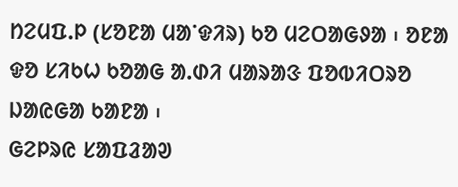ᱴᱮᱢᱯ.ᱞ (ᱥᱚᱱᱟ ᱢᱟᱸᱫᱤᱨ) ᱠᱚ ᱢᱮᱛᱟᱜᱽᱟ ᱾ ᱚᱱᱟ ᱫᱚ ᱥᱤᱠᱦ ᱠᱚᱟᱜ ᱟ.ᱰᱤ ᱢᱟᱨᱟᱝ ᱯᱚᱵᱤᱛᱨᱚ ᱡᱟᱭᱜᱟ ᱠᱟᱱᱟ ᱾
ᱜᱮᱞᱨᱭ ᱥᱟᱯᱲᱟᱣ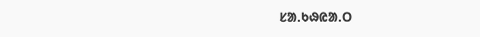ᱥᱟᱹᱠᱷᱭᱟᱹᱛ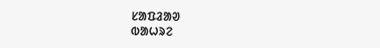ᱥᱟᱯᱲᱟᱣ
ᱵᱟᱦᱨᱮ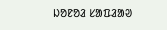ᱡᱚᱱᱚᱲ ᱥᱟᱯᱲᱟᱣ